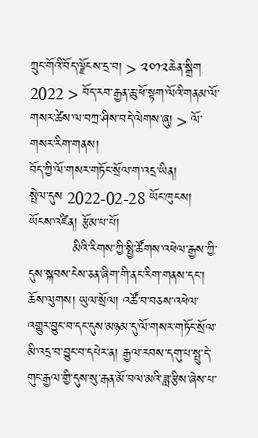ཀྲུང་གོའི་བོད་ལྗོངས་དྲ་བ། > ༢༠༡༢ཆེན་སྒྲིག 2022 > བོད་རབ་རྒྱན་ཆུ་ཕོ་སྟག་ལོའི་གནམ་ལོ་གསར་ཚེས་ལ་བཀྲ་ཤིས་བདེ་ལེགས་ཞུ། > ལོ་གསར་རིག་གནས།
བོད་ཀྱི་ལོ་གསར་གཏོང་སྲོལ་ག་འདྲ་ཡིན།
སྤེལ་དུས 2022-02-28 ཡོང་ཁུངས། ཡོངས་འཛིན། རྩོམ་པ་པོ།
          མིའི་རིགས་ཀྱི་སྤྱི་ཚོགས་འཕེལ་རྒྱས་ཀྱི་དུས་སྐབས་ངེས་ཅན་ཞིག་གི་ནང་རིག་གནས་དང་། ཆོས་ལུགས། ཡུལ་སྲོལ། འཚོ་བ་བཅས་འཕེལ་འགྱུར་བྱུང་བ་དང་དུས་མཉམ་དུ་ལོ་གསར་གཏོང་སྲོལ་མི་འདྲ་བ་བྱུང་བ་དཔེར་ན། རྒྱལ་རབས་དགུ་པ་སྤུ་དེ་གུང་རྒྱལ་གྱི་དུས་སུ་རྒན་མོ་བལ་མའི་ཟླ་རྩིས་ཞེས་པ་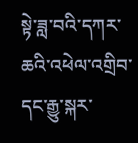སྟེ་ཟླ་བའི་དཀར་ཆའི་འཕེལ་འགྲིབ་དང་རྒྱུ་སྐར་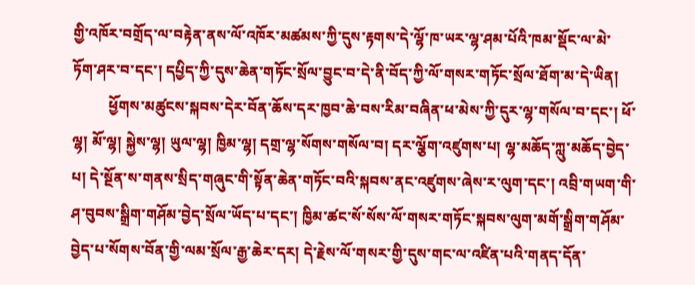གྱི་འཁོར་བགྲོད་ལ་བརྟེན་ནས་ལོ་འཁོར་མཚམས་ཀྱི་དུས་རྟགས་དེ་ལྷོ་ཁ་ཡར་ལྷ་ཤམ་པོའི་ཁམ་སྡོང་ལ་མེ་ཏོག་ཤར་བ་དང་། དཔྱིད་ཀྱི་དུས་ཆེན་གཏོང་སྲོལ་བྱུང་བ་དེ་ནི་བོད་ཀྱི་ལོ་གསར་གཏོང་སྲོལ་ཐོག་མ་དེ་ཡིན།
          ཕྱོགས་མཚུངས་སྐབས་དེར་བོན་ཆོས་དར་ཁྱབ་ཆེ་བས་རིམ་བཞིན་ཕ་མེས་ཀྱི་དུར་ལྷ་གསོལ་བ་དང་། ཕོ་ལྷ། མོ་ལྷ། སྐྱེས་ལྷ། ཡུལ་ལྷ། ཁྱིམ་ལྷ། དགྲ་ལྷ་སོགས་གསོལ་བ། དར་ལྕོག་འཛུགས་པ། ལྷ་མཆོད་ཀླུ་མཆོད་བྱེད་པ། དེ་སྔོན་ས་གནས་སྲིད་གཞུང་གི་སྟོན་ཆེན་གཏོང་བའི་སྐབས་ནང་འཛུགས་ཞེས་ར་ལུག་དང་། འབྲི་གཡག་གི་ཤ་བུབས་སྒྲིག་གཤོམ་བྱེད་སྲོལ་ཡོད་པ་དང་། ཁྱིམ་ཚང་སོ་སོས་ལོ་གསར་གཏོང་སྐབས་ལུག་མགོ་སྒྲིག་གཤོམ་བྱེད་པ་སོགས་བོན་གྱི་ལམ་སྲོལ་རྒྱ་ཆེར་དར། དེ་རྗེས་ལོ་གསར་གྱི་དུས་གང་ལ་འཛིན་པའི་གནད་དོན་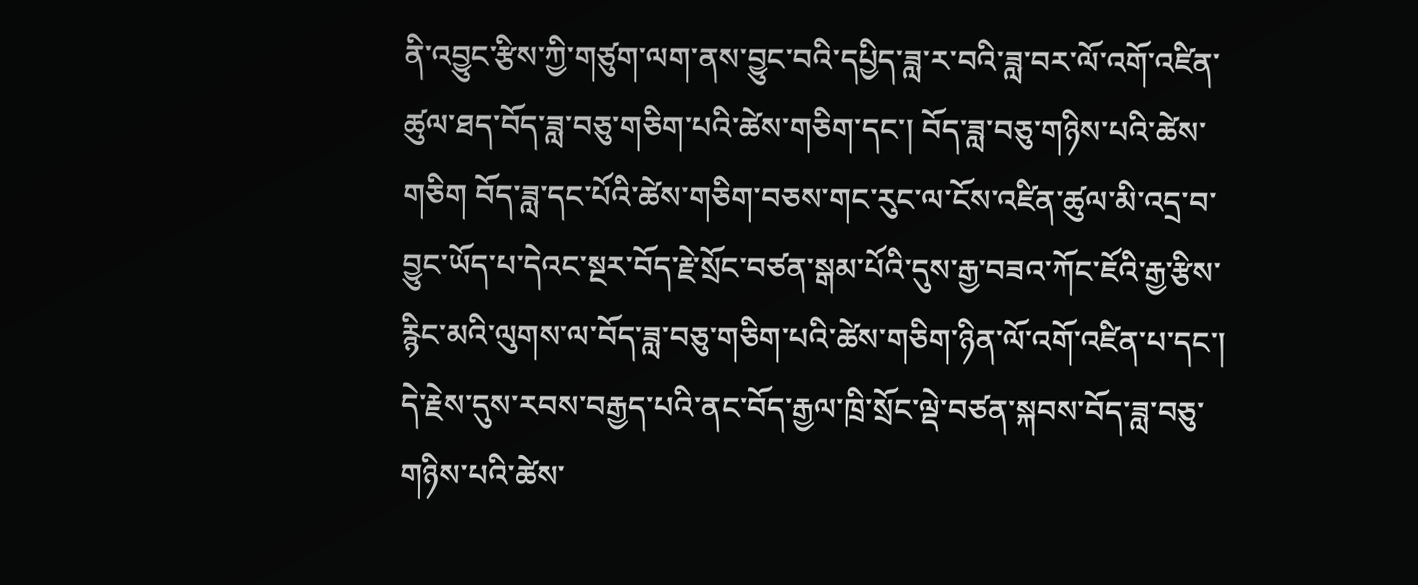ནི་འབྱུང་རྩིས་ཀྱི་གཙུག་ལག་ནས་བྱུང་བའི་དཔྱིད་ཟླ་ར་བའི་ཟླ་བར་ལོ་འགོ་འཛིན་ཚུལ་ཐད་བོད་ཟླ་བཅུ་གཅིག་པའི་ཚེས་གཅིག་དང་། བོད་ཟླ་བཅུ་གཉིས་པའི་ཚེས་གཅིག བོད་ཟླ་དང་པོའི་ཚེས་གཅིག་བཅས་གང་རུང་ལ་ངོས་འཛིན་ཚུལ་མི་འདྲ་བ་བྱུང་ཡོད་པ་དེའང་སྔར་བོད་རྗེ་སྲོང་བཙན་སྒམ་པོའི་དུས་རྒྱ་བཟའ་ཀོང་ཇོའི་རྒྱ་རྩིས་རྙིང་མའི་ལུགས་ལ་བོད་ཟླ་བཅུ་གཅིག་པའི་ཚེས་གཅིག་ཉིན་ལོ་འགོ་འཛིན་པ་དང་། དེ་རྗེས་དུས་རབས་བརྒྱད་པའི་ནང་བོད་རྒྱལ་ཁྲི་སྲོང་ལྡེ་བཙན་སྐབས་བོད་ཟླ་བཅུ་གཉིས་པའི་ཚེས་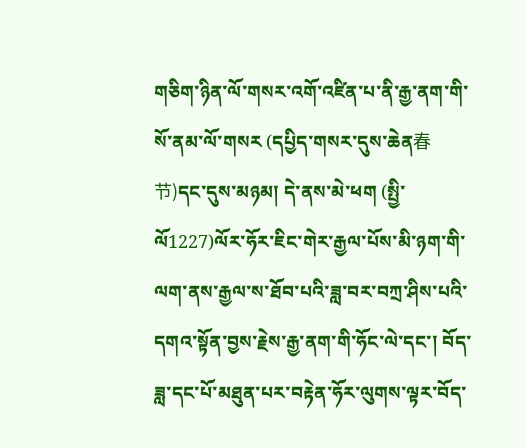གཅིག་ཉིན་ལོ་གསར་འགོ་འཛིན་པ་ནི་རྒྱ་ནག་གི་སོ་ནམ་ལོ་གསར (དཔྱིད་གསར་དུས་ཆེན春节)དང་དུས་མཉམ། དེ་ནས་མེ་ཕག (སྤྱི་ལོ1227)ལོར་ཧོར་ཇིང་གེར་རྒྱལ་པོས་མི་ཉག་གི་ལག་ནས་རྒྱལ་ས་ཐོབ་པའི་ཟླ་བར་བཀྲ་ཤིས་པའི་དགའ་སྟོན་བྱས་རྗེས་རྒྱ་ནག་གི་ཧོང་ལེ་དང་། བོད་ཟླ་དང་པོ་མཐུན་པར་བརྟེན་ཧོར་ལུགས་ལྟར་བོད་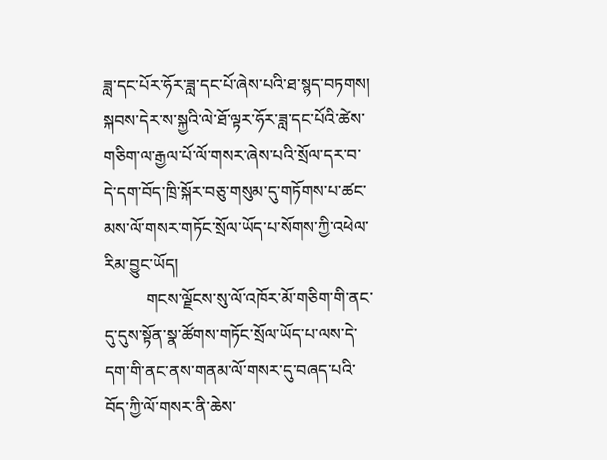ཟླ་དང་པོར་ཧོར་ཟླ་དང་པོ་ཞེས་པའི་ཐ་སྙད་བཏགས། སྐབས་དེར་ས་སྐྱའི་ལེ་ཐོ་ལྟར་ཧོར་ཟླ་དང་པོའི་ཚེས་གཅིག་ལ་རྒྱལ་པོ་ལོ་གསར་ཞེས་པའི་སྲོལ་དར་བ་དེ་དག་བོད་ཁྲི་སྐོར་བཅུ་གསུམ་དུ་གཏོགས་པ་ཚང་མས་ལོ་གསར་གཏོང་སྲོལ་ཡོད་པ་སོགས་ཀྱི་འཕེལ་རིམ་བྱུང་ཡོད།
          གངས་ལྗོངས་སུ་ལོ་འཁོར་མོ་གཅིག་གི་ནང་དུ་དུས་སྟོན་སྣ་ཚོགས་གཏོང་སྲོལ་ཡོད་པ་ལས་དེ་དག་གི་ནང་ནས་གནམ་ལོ་གསར་དུ་བཞད་པའི་བོད་ཀྱི་ལོ་གསར་ནི་ཆེས་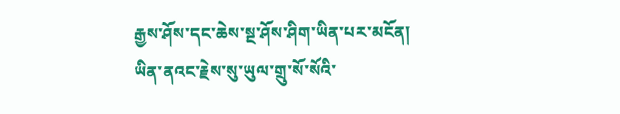རྒྱས་ཤོས་དང་ཆེས་སྔ་ཤོས་ཤིག་ཡིན་པར་མངོན། ཡིན་ནའང་རྗེས་སུ་ཡུལ་གྲུ་སོ་སོའི་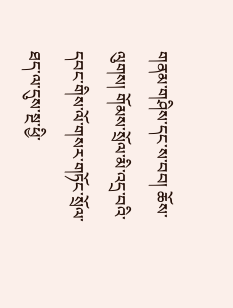གནམ་གཤིས་དང་ས་བབ། ཆོས་ལུགས། གོམས་སྲོལ་མི་འདྲ་བའི་དབང་གིས་ལོ་གསར་གཏོང་སྲོལ་ཐད་ལ་དུས་སྔ་ཕྱི་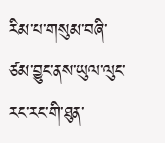རིམ་པ་གསུམ་བཞི་ཙམ་བྱུང་ནས་ཡུལ་ལུང་རང་རང་གི་ཐུན་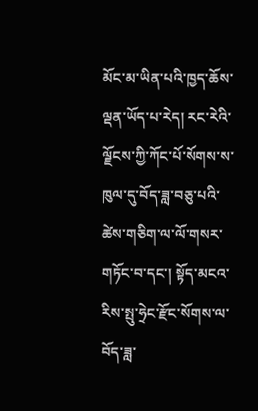མོང་མ་ཡིན་པའི་ཁྱད་ཆོས་ལྡན་ཡོད་པ་རེད། རང་རེའི་ལྗོངས་ཀྱི་ཀོང་པོ་སོགས་ས་ཁུལ་དུ་བོད་ཟླ་བཅུ་པའི་ཚེས་གཅིག་ལ་ལོ་གསར་གཏོང་བ་དང་། སྟོད་མངའ་རིས་སྤུ་ཧྲེང་རྫོང་སོགས་ལ་བོད་ཟླ་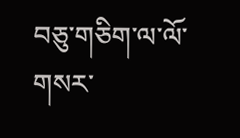བཅུ་གཅིག་ལ་ལོ་གསར་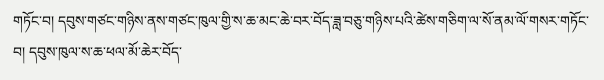གཏོང་བ། དབུས་གཙང་གཉིས་ནས་གཙང་ཁུལ་གྱི་ས་ཆ་མང་ཆེ་བར་བོད་ཟླ་བཅུ་གཉིས་པའི་ཚེས་གཅིག་ལ་སོ་ནམ་ལོ་གསར་གཏོང་བ། དབུས་ཁུལ་ས་ཆ་ཕལ་མོ་ཆེར་བོད་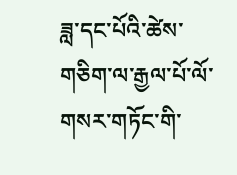ཟླ་དང་པོའི་ཚེས་གཅིག་ལ་རྒྱལ་པོ་ལོ་གསར་གཏོང་གི་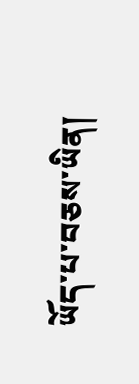ཡོད་པ་བཅས་ཡིན།